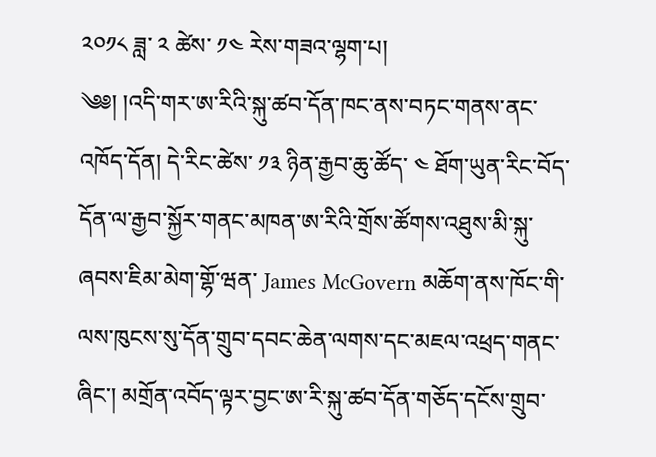༢༠༡༨ ཟླ་ ༢ ཚེས་ ༡༤ རེས་གཟའ་ལྷག་པ།
༄༅། །འདི་གར་ཨ་རིའི་སྐུ་ཚབ་དོན་ཁང་ནས་བཏང་གནས་ནང་འཁོད་དོན། དེ་རིང་ཚེས་ ༡༣ ཉིན་རྒྱབ་ཆུ་ཚོད་ ༤ ཐོག་ཡུན་རིང་བོད་དོན་ལ་རྒྱབ་སྐྱོར་གནང་མཁན་ཨ་རིའི་གྲོས་ཚོགས་འཐུས་མི་སྐུ་ཞབས་ཇིམ་མེག་གྷོ་ཝན་ James McGovern མཆོག་ནས་ཁོང་གི་ལས་ཁུངས་སུ་དོན་གྲུབ་དབང་ཆེན་ལགས་དང་མཇལ་འཕྲད་གནང་ཞིང་། མགྲོན་འབོད་ལྟར་བྱང་ཨ་རི་སྐུ་ཚབ་དོན་གཅོད་དངོས་གྲུབ་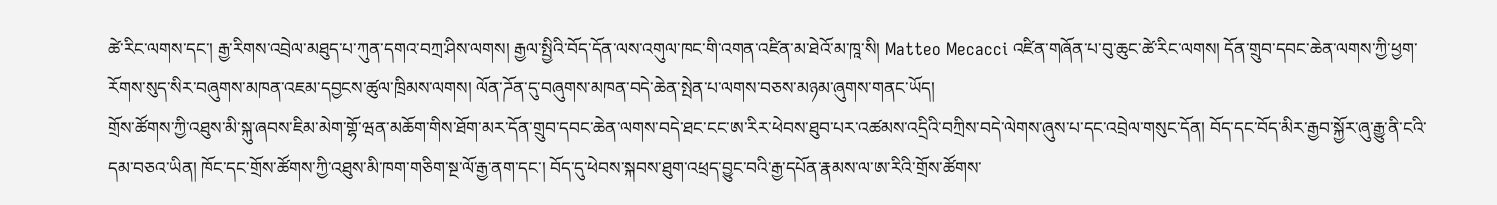ཚེ་རིང་ལགས་དང་། རྒྱ་རིགས་འབྲེལ་མཐུད་པ་ཀུན་དགའ་བཀྲ་ཤིས་ལགས། རྒྱལ་སྤྱིའི་བོད་དོན་ལས་འགུལ་ཁང་གི་འགན་འཛིན་མ་ཐེའོ་མ་ཁཱ་སི། Matteo Mecacci འཛིན་གཞོན་པ་བུ་ཆུང་ཚེ་རིང་ལགས། དོན་གྲུབ་དབང་ཆེན་ལགས་ཀྱི་ཕྱག་རོགས་སུད་སིར་བཞུགས་མཁན་འཇམ་དབྱངས་ཚུལ་ཁྲིམས་ལགས། ལོན་ཌོན་དུ་བཞུགས་མཁན་བདེ་ཆེན་སྤེན་པ་ལགས་བཅས་མཉམ་ཞུགས་གནང་ཡོད།
གྲོས་ཚོགས་ཀྱི་འཐུས་མི་སྐུ་ཞབས་ཇིམ་མེག་གྷོ་ཝན་མཆོག་གིས་ཐོག་མར་དོན་གྲུབ་དབང་ཆེན་ལགས་བདེ་ཐང་ངང་ཨ་རིར་ཕེབས་ཐུབ་པར་འཚམས་འདྲིའི་བཀྲིས་བདེ་ལེགས་ཞུས་པ་དང་འབྲེལ་གསུང་དོན། བོད་དང་བོད་མིར་རྒྱབ་སྐྱོར་ཞུ་རྒྱུ་ནི་ངའི་དམ་བཅའ་ཡིན། ཁོང་དང་གྲོས་ཚོགས་ཀྱི་འཐུས་མི་ཁག་གཅིག་སྔ་ལོ་རྒྱ་ནག་དང་། བོད་དུ་ཕེབས་སྐབས་ཐུག་འཕྲད་བྱུང་བའི་རྒྱ་དཔོན་རྣམས་ལ་ཨ་རིའི་གྲོས་ཚོགས་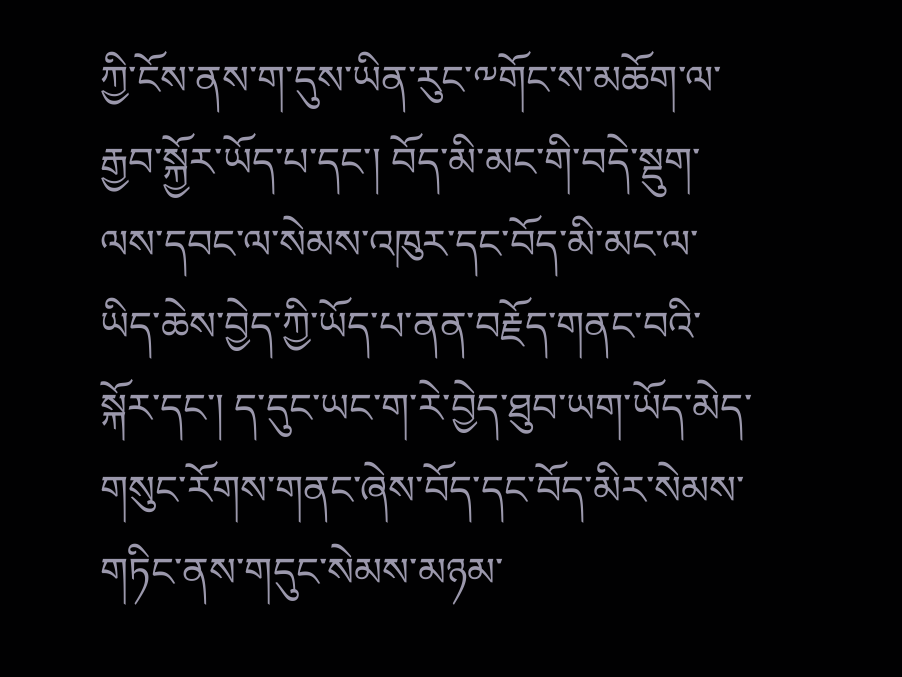ཀྱི་ངོས་ནས་ག་དུས་ཡིན་རུང་༸གོང་ས་མཆོག་ལ་རྒྱབ་སྐྱོར་ཡོད་པ་དང་། བོད་མི་མང་གི་བདེ་སྡུག་ལས་དབང་ལ་སེམས་འཁུར་དང་བོད་མི་མང་ལ་ཡིད་ཆེས་བྱེད་ཀྱི་ཡོད་པ་ནན་བརྗོད་གནང་བའི་སྐོར་དང་། ད་དུང་ཡང་ག་རེ་བྱེད་ཐུབ་ཡག་ཡོད་མེད་གསུང་རོགས་གནང་ཞེས་བོད་དང་བོད་མིར་སེམས་གཏིང་ནས་གདུང་སེམས་མཉམ་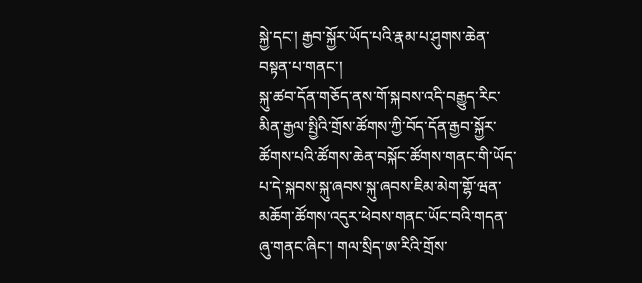སྐྱེ་དང་། རྒྱབ་སྐྱོར་ཡོད་པའི་རྣམ་པ་ཤུགས་ཆེན་བསྟན་པ་གནང་།
སྐུ་ཚབ་དོན་གཅོད་ནས་གོ་སྐབས་འདི་བརྒྱུད་རིང་མིན་རྒྱལ་སྤྱིའི་གྲོས་ཚོགས་ཀྱི་བོད་དོན་རྒྱབ་སྐྱོར་ཚོགས་པའི་ཚོགས་ཆེན་བསྐོང་ཚོགས་གནང་གི་ཡོད་པ་དེ་སྐབས་སྐུ་ཞབས་སྐུ་ཞབས་ཇིམ་མེག་གྷོ་ཝན་མཆོག་ཚོགས་འདུར་ཕེབས་གནང་ཡོང་བའི་གདན་ཞུ་གནང་ཞིང་། གལ་སྲིད་ཨ་རིའི་གྲོས་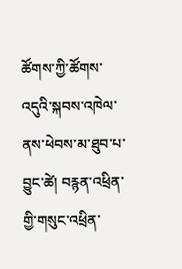ཚོགས་ཀྱི་ཚོགས་འདུའི་སྐབས་འཁེལ་ནས་ཕེབས་མ་ཐུབ་པ་བྱུང་ཚེ། བརྙན་འཕྲིན་གྱི་གསུང་འཕྲིན་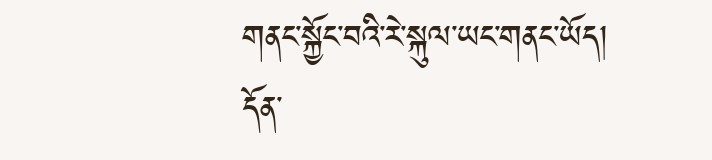གནང་སྐྱོང་བའི་རེ་སྐུལ་ཡང་གནང་ཡོད།
དོན་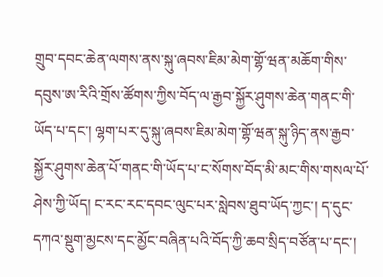གྲུབ་དབང་ཆེན་ལགས་ནས་སྐུ་ཞབས་ཇིམ་མེག་གྷོ་ཝན་མཆོག་གིས་དབུས་ཨ་རིའི་གྲོས་ཚོགས་ཀྱིས་བོད་ལ་རྒྱབ་སྐྱོར་ཤུགས་ཆེན་གནང་གི་ཡོད་པ་དང་། ལྷག་པར་དུ་སྐུ་ཞབས་ཇིམ་མེག་གྷོ་ཝན་སྐུ་ཉིད་ནས་རྒྱབ་སྐྱོར་ཤུགས་ཆེན་པོ་གནང་གི་ཡོད་པ་ང་སོགས་བོད་མི་མང་གིས་གསལ་པོ་ཤེས་ཀྱི་ཡོད། ང་རང་རང་དབང་ལུང་པར་སླེབས་ཐུབ་ཡོད་ཀྱང་། ད་དུང་དཀའ་སྡུག་མྱངས་དང་མྱོང་བཞིན་པའི་བོད་ཀྱི་ཆབ་སྲིད་བཙོན་པ་དང་།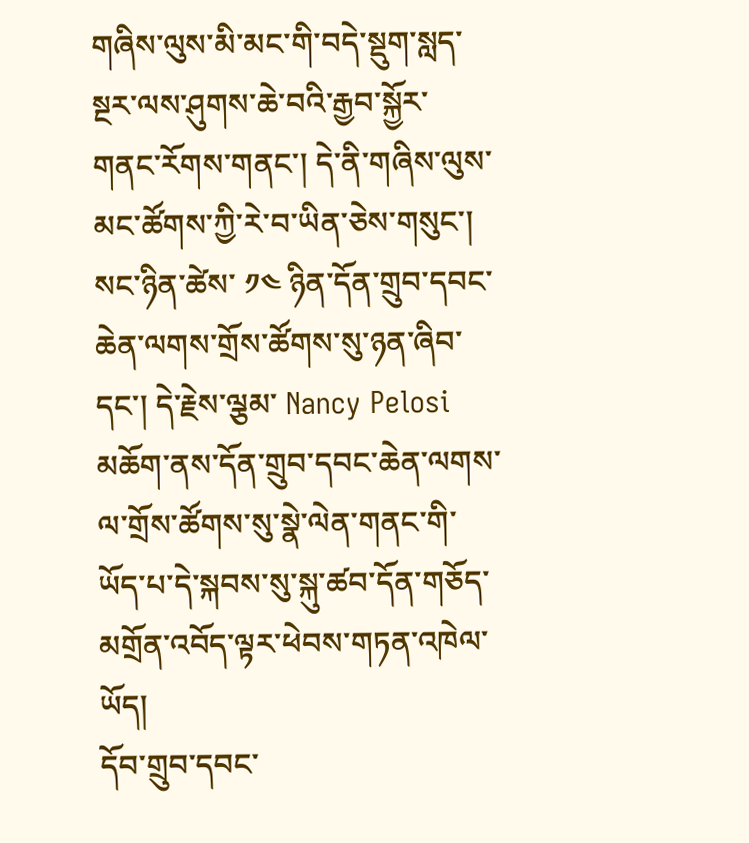གཞིས་ལུས་མི་མང་གི་བདེ་སྡུག་སླད་སྔར་ལས་ཤུགས་ཆེ་བའི་རྒྱབ་སྐྱོར་གནང་རོགས་གནང་། དེ་ནི་གཞིས་ལུས་མང་ཚོགས་ཀྱི་རེ་བ་ཡིན་ཅེས་གསུང་།
སང་ཉིན་ཚེས་ ༡༤ ཉིན་དོན་གྲུབ་དབང་ཆེན་ལགས་གྲོས་ཚོགས་སུ་ཉན་ཞིབ་དང་། དེ་རྗེས་ལྕམ་ Nancy Pelosi མཆོག་ནས་དོན་གྲུབ་དབང་ཆེན་ལགས་ལ་གྲོས་ཚོགས་སུ་སྣེ་ལེན་གནང་གི་ཡོད་པ་དེ་སྐབས་སུ་སྐུ་ཚབ་དོན་གཅོད་མགྲོན་འབོད་ལྟར་ཕེབས་གཏན་འཁེལ་ཡོད།
དོབ་གྲུབ་དབང་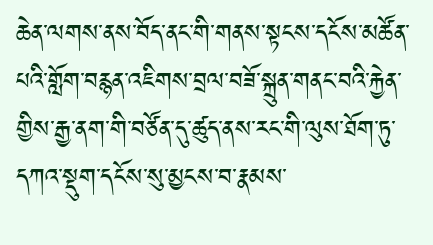ཆེན་ལགས་ནས་བོད་ནང་གི་གནས་སྟངས་དངོས་མཚོན་པའི་གློག་བརྙན་འཇིགས་བྲལ་བཟོ་སྐྲུན་གནང་བའི་རྐྱེན་གྱིས་རྒྱ་ནག་གི་བཙོན་དུ་ཚུད་ནས་རང་གི་ལུས་ཐོག་ཏུ་དཀའ་སྡུག་དངོས་སུ་མྱངས་བ་རྣམས་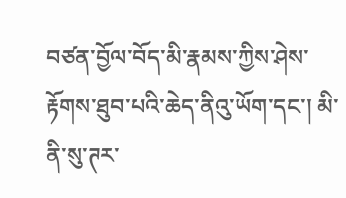བཙན་བྱོལ་བོད་མི་རྣམས་ཀྱིས་ཤེས་རྟོགས་ཐུབ་པའི་ཆེད་ནིའུ་ཡོག་དང་། མི་ནི་སུ་ཊར་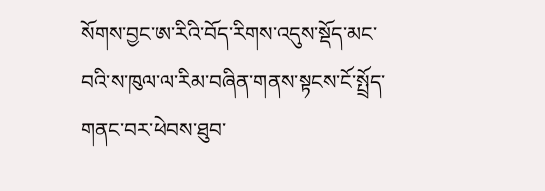སོགས་བྱང་ཨ་རིའི་བོད་རིགས་འདུས་སྡོད་མང་བའི་ས་ཁུལ་ལ་རིམ་བཞིན་གནས་སྟངས་ངོ་སྤྲོད་གནང་བར་ཕེབས་ཐུབ་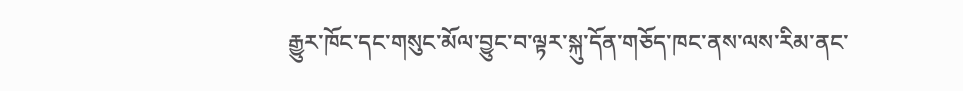རྒྱུར་ཁོང་དང་གསུང་མོལ་བྱུང་བ་ལྟར་སྐུ་དོན་གཅོད་ཁང་ནས་ལས་རིམ་ནང་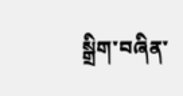སྒྲིག་བཞིན་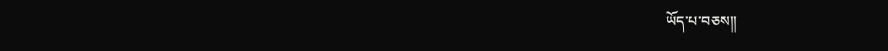ཡོད་པ་བཅས།།